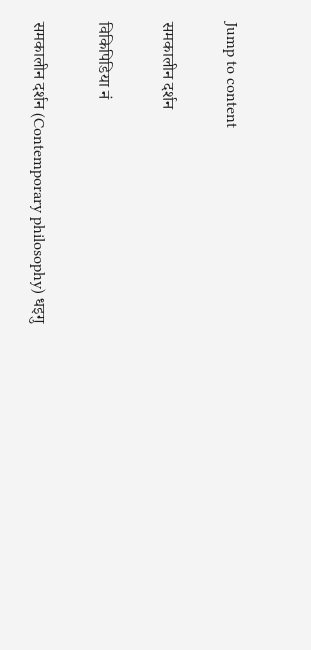Jump to content

समकालीन दर्शन

विकिपिडिया नं

समकालीन दर्शन (Contemporary philosophy) धइगु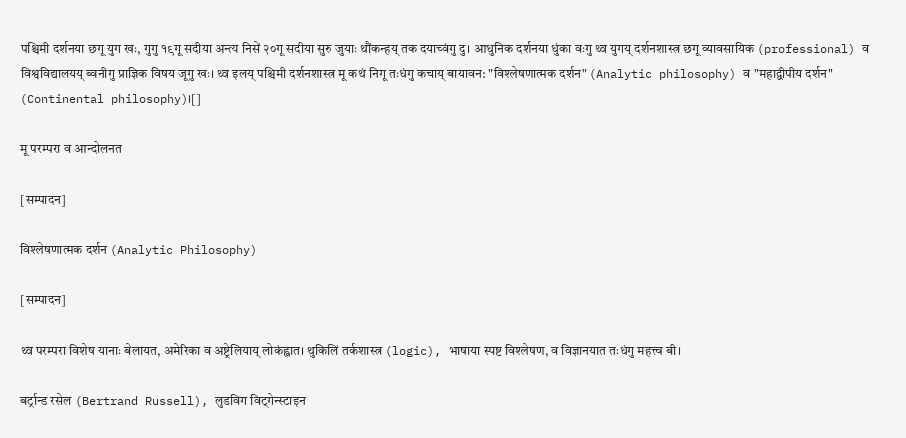पश्चिमी दर्शनया छगू युग खः, गुगु १९गू सदीया अन्त्य निसें २०गू सदीया सुरु जुयाः थौंकन्हय् तक दयाच्वंगु दु। आधुनिक दर्शनया धुंका वःगु थ्व युगय् दर्शनशास्त्र छगू व्यावसायिक (professional) व विश्वविद्यालयय् ब्वनीगु प्राज्ञिक विषय जूगु खः। थ्व इलय् पश्चिमी दर्शनशास्त्र मू कथं निगू तःधंगु कचाय् बायावन: "विश्लेषणात्मक दर्शन" (Analytic philosophy) व "महाद्वीपीय दर्शन" (Continental philosophy)।[]

मू परम्परा व आन्दोलनत

[सम्पादन]

विश्लेषणात्मक दर्शन (Analytic Philosophy)

[सम्पादन]

थ्व परम्परा विशेष यानाः बेलायत, अमेरिका व अष्ट्रेलियाय् लोकंह्वात। थुकिलिं तर्कशास्त्र (logic), भाषाया स्पष्ट विश्लेषण, व विज्ञानयात तःधंगु महत्त्व बी।

बर्ट्रान्ड रसेल (Bertrand Russell), लुडविग विट्गेन्स्टाइन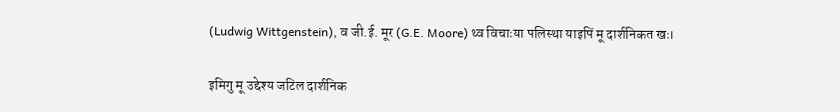(Ludwig Wittgenstein), व जी.ई. मूर (G.E. Moore) थ्व विचाःया पलिस्था याइपिं मू दार्शनिकत खः।

इमिगु मू उद्देश्य जटिल दार्शनिक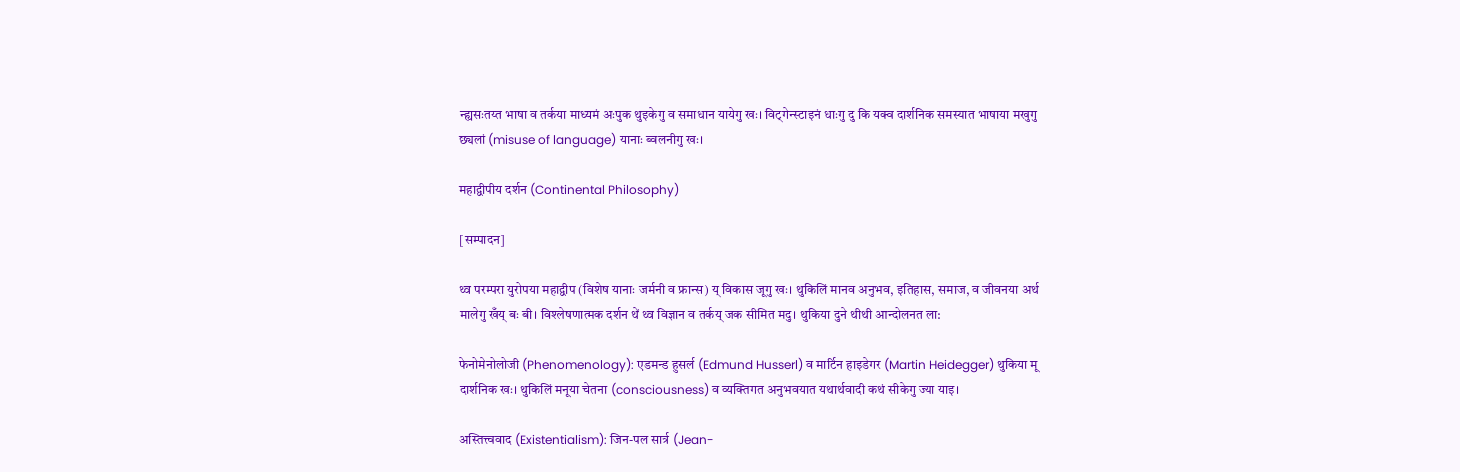न्ह्यसःतय्त भाषा व तर्कया माध्यमं अःपुक थुइकेगु व समाधान यायेगु खः। विट्गेन्स्टाइनं धाःगु दु कि यक्व दार्शनिक समस्यात भाषाया मखुगु छ्यलां (misuse of language) यानाः ब्वलनीगु खः।

महाद्वीपीय दर्शन (Continental Philosophy)

[सम्पादन]

थ्व परम्परा युरोपया महाद्वीप (विशेष यानाः जर्मनी व फ्रान्स) य् विकास जूगु खः। थुकिलिं मानव अनुभव, इतिहास, समाज, व जीवनया अर्थ मालेगु खँय् बः बी। विश्लेषणात्मक दर्शन थें थ्व विज्ञान व तर्कय् जक सीमित मदु। थुकिया दुने थीथी आन्दोलनत ला:

फेनोमेनोलोजी (Phenomenology): एडमन्ड हुसर्ल (Edmund Husserl) व मार्टिन हाइडेगर (Martin Heidegger) थुकिया मू दार्शनिक खः। थुकिलिं मनूया चेतना (consciousness) व व्यक्तिगत अनुभवयात यथार्थवादी कथं सीकेगु ज्या याइ।

अस्तित्त्ववाद (Existentialism): जिन-पल सार्त्र (Jean-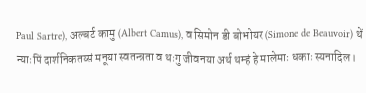Paul Sartre), अल्बर्ट कामु (Albert Camus), व सिमोन डी बोभोयर (Simone de Beauvoir) थें न्याःपिं दार्शनिकतय्सं मनूया स्वतन्त्रता व थःगु जीवनया अर्थ थम्हं हे मालेमाः धकाः स्यनादिल।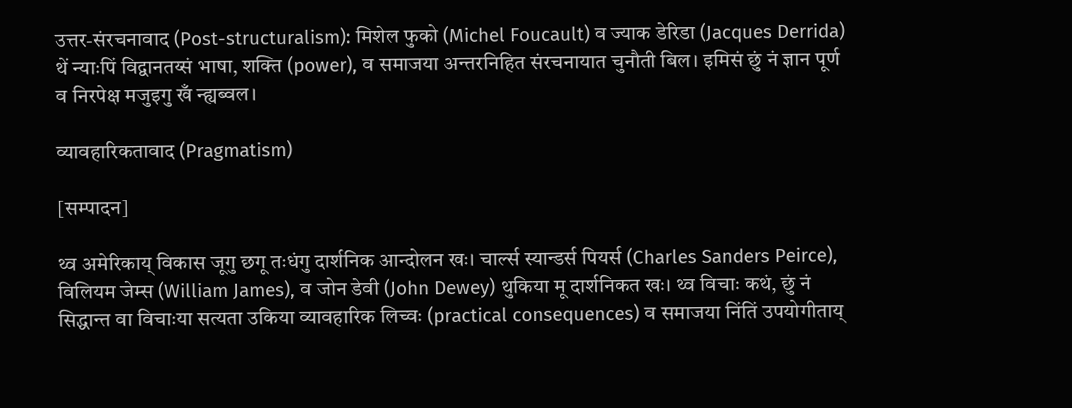उत्तर-संरचनावाद (Post-structuralism): मिशेल फुको (Michel Foucault) व ज्याक डेरिडा (Jacques Derrida) थें न्याःपिं विद्वानतय्सं भाषा, शक्ति (power), व समाजया अन्तरनिहित संरचनायात चुनौती बिल। इमिसं छुं नं ज्ञान पूर्ण व निरपेक्ष मजुइगु खँ न्ह्यब्वल।

व्यावहारिकतावाद (Pragmatism)

[सम्पादन]

थ्व अमेरिकाय् विकास जूगु छगू तःधंगु दार्शनिक आन्दोलन खः। चार्ल्स स्यान्डर्स पियर्स (Charles Sanders Peirce), विलियम जेम्स (William James), व जोन डेवी (John Dewey) थुकिया मू दार्शनिकत खः। थ्व विचाः कथं, छुं नं सिद्धान्त वा विचाःया सत्यता उकिया व्यावहारिक लिच्वः (practical consequences) व समाजया निंतिं उपयोगीताय्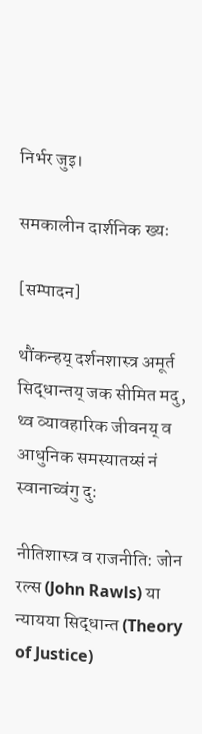निर्भर जुइ।

समकालीन दार्शनिक ख्यः

[सम्पादन]

थौंकन्हय् दर्शनशास्त्र अमूर्त सिद्धान्तय् जक सीमित मदु, थ्व व्यावहारिक जीवनय् व आधुनिक समस्यातय्सं नं स्वानाच्वंगु दु:

नीतिशास्त्र व राजनीति: जोन रल्स (John Rawls) या न्यायया सिद्धान्त (Theory of Justice)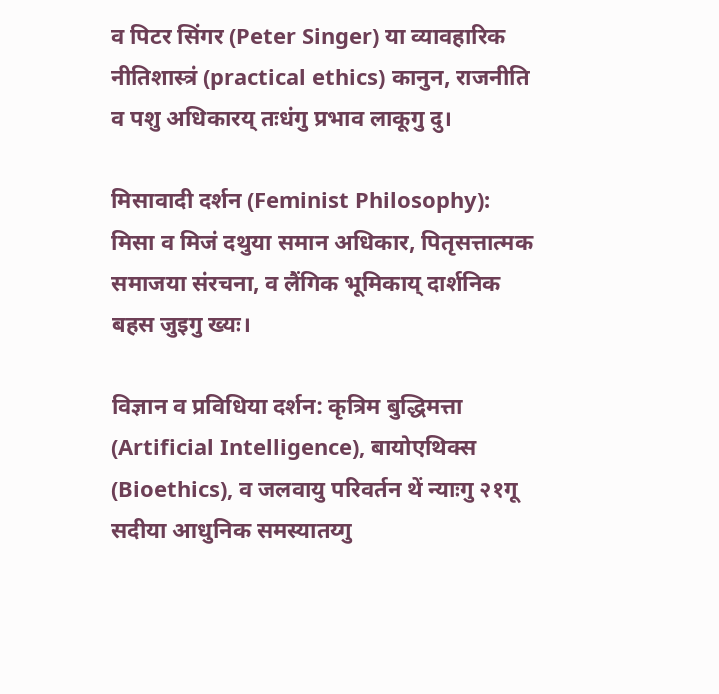व पिटर सिंगर (Peter Singer) या व्यावहारिक नीतिशास्त्रं (practical ethics) कानुन, राजनीति व पशु अधिकारय् तःधंगु प्रभाव लाकूगु दु।

मिसावादी दर्शन (Feminist Philosophy): मिसा व मिजं दथुया समान अधिकार, पितृसत्तात्मक समाजया संरचना, व लैंगिक भूमिकाय् दार्शनिक बहस जुइगु ख्यः।

विज्ञान व प्रविधिया दर्शन: कृत्रिम बुद्धिमत्ता (Artificial Intelligence), बायोएथिक्स (Bioethics), व जलवायु परिवर्तन थें न्याःगु २१गू सदीया आधुनिक समस्यातय्गु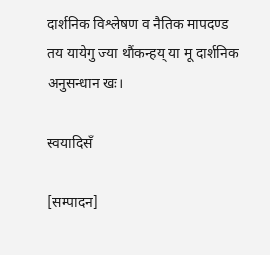दार्शनिक विश्लेषण व नैतिक मापदण्ड तय यायेगु ज्या थौंकन्हय् या मू दार्शनिक अनुसन्धान खः।

स्वयादिसँ

[सम्पादन]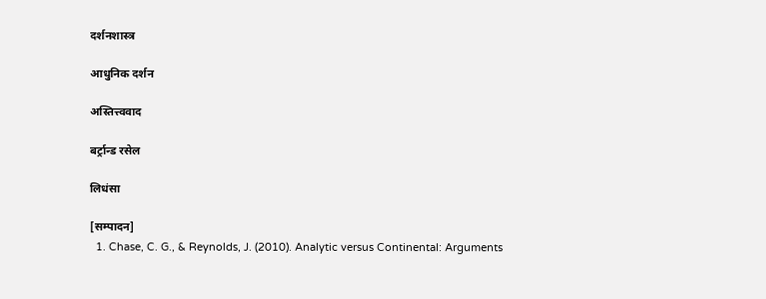दर्शनशास्त्र

आधुनिक दर्शन

अस्तित्त्ववाद

बर्ट्रान्ड रसेल

लिधंसा

[सम्पादन]
  1. Chase, C. G., & Reynolds, J. (2010). Analytic versus Continental: Arguments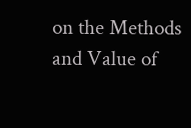on the Methods and Value of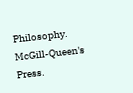Philosophy. McGill-Queen's Press.